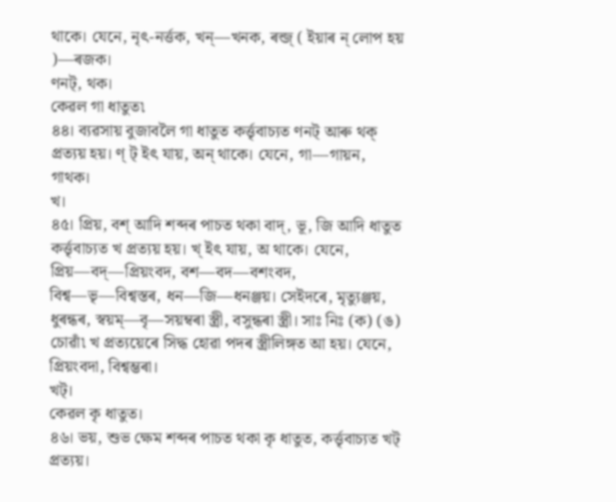থাকে। যেনে, নৃৎ-নৰ্ত্তক, খন্—খনক, ৰন্জ্ ( ইয়াৰ ন্ লোপ হয় )—ৰজক।
ণনট্, থক।
কেৱল গা ধাতুত৷
৪৪। ব্যৱসায় বুজাবলৈ গা ধাতুত কৰ্ত্তৃবাচ্যত ণনট্ আৰু থক্ প্ৰত্যয় হয়। ণ্ ট্ ইৎ যায়, অন্ থাকে। যেনে, গা—গায়ন, গাথক।
খ।
৪৫। প্ৰিয়, বশ্ আদি শব্দৰ পাচত থকা বাদ্, ভূ, জি আদি ধাতুত কৰ্ত্তৃবাচ্যত খ প্ৰত্যয় হয়। খ্ ইৎ যায়, অ থাকে। যেনে, প্ৰিয়—বদ্—প্ৰিয়ংবদ, বশ—বদ—বশংবদ, বিশ্ব—ভৃ—বিশ্বস্তৰ, ধন—জি—ধনঞ্জয়। সেইদৰে, মৃত্যুঞ্জয়, ধুৰন্ধৰ, স্বয়ম্—বৃ—সয়ম্বৰা স্ত্ৰী, বসুন্ধৰা স্ত্ৰী। সাঃ নিঃ (ক) (ঙ) চোৱাঁ৷ খ প্ৰত্যয়েৰে সিদ্ধ হোৱা পদৰ স্ত্ৰীলিঙ্গত আ হয়। যেনে, প্ৰিয়ংবদা, বিশ্বম্ভৰা।
খট্।
কেৱল কৃ ধাতুত।
৪৬। ভয়, শুভ ক্ষেম শব্দৰ পাচত থকা কৃ ধাতুত, কৰ্ত্তৃবাচ্যত খট্ প্ৰত্যয়।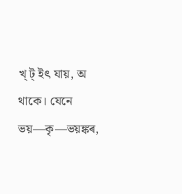খ্ ট্ ইৎ যায়, অ থাকে। যেনে ভয়—কৃ—ভয়ঙ্কৰ,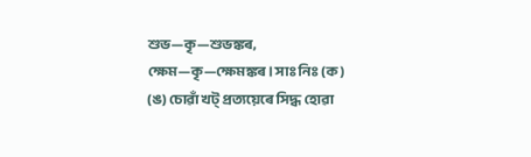শুভ—কৃ—শুভঙ্কৰ, ক্ষেম—কৃ—ক্ষেমঙ্কৰ। সাঃ নিঃ (ক) (ঙ) চোৱাঁ খট্ প্ৰত্যয়েৰে সিদ্ধ হোৱা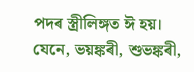পদৰ স্ত্ৰীলিঙ্গত ঈ হয়। যেনে, ভয়ঙ্কৰী, শুভঙ্কৰী,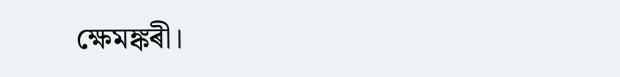ক্ষেমঙ্কৰী।